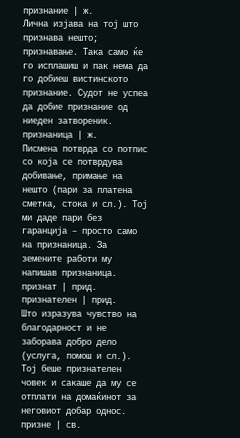признание | ж.
Лична изјава на тој што признава нешто; признавање. Така само ќе го исплашиш и пак нема да го добиеш вистинското признание. Судот не успеа да добие признание од ниеден затвореник.
признаница | ж.
Писмена потврда со потпис со која се потврдува добивање, примање на нешто (пари за платена сметка, стока и сл.). Тој ми даде пари без гаранција – просто само на признаница. За земените работи му напишав признаница.
признат | прид.
признателен | прид.
Што изразува чувство на благодарност и не заборава добро дело (услуга, помош и сл.). Тој беше признателен човек и сакаше да му се отплати на домаќинот за неговиот добар однос.
призне | св.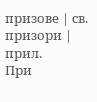призове | св.
призори | прил.
При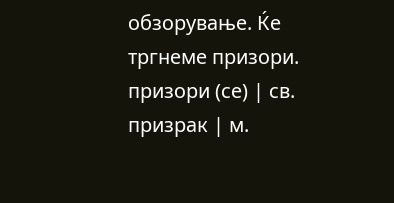обзорување. Ќе тргнеме призори.
призори (се) | св.
призрак | м.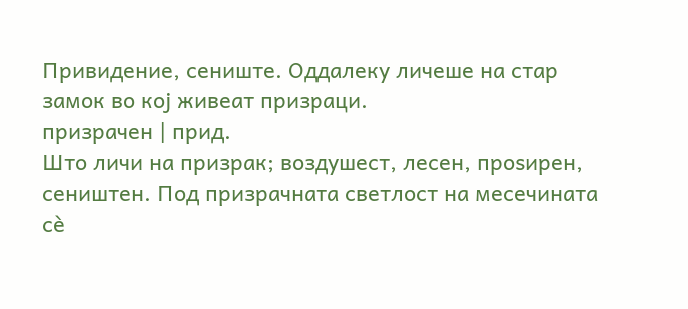Привидение, сениште. Оддалеку личеше на стар замок во кој живеат призраци.
призрачен | прид.
Што личи на призрак; воздушест, лесен, проѕирен, сеништен. Под призрачната светлост на месечината сѐ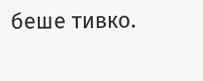беше тивко.